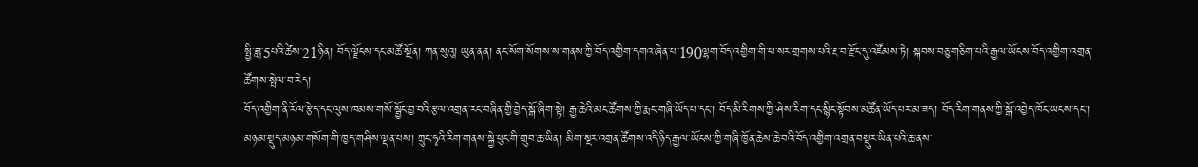སྤྱི་ཟླ་5པའི་ཚེས་21ཉིན། བོད་ལྗོངས་དང་མཚོ་སྔོན། ཀན་སུའུ། ཡུན་ནན། ནང་སོག་སོགས་ས་གནས་ཀྱི་བོད་འགྱིག་དགའ་ཞེན་པ་190ལྷག་བོད་འགྱིག་གི་ཕ་སར་གྲགས་པའི་རྔ་བ་རྫོང་དུ་འཛོམས་ཏེ། སྐབས་བཅུ་གཅིག་པའི་རྒྱལ་ཡོངས་བོད་འགྱིག་འགྲན་ཚོགས་སྤེལ་བ་རེད།
བོད་འགྱིག་ནི་རོལ་རྩེད་དང་ལུས་ཁམས་གསོ་སྦྱོང་བྱ་བའི་རྩལ་འགྲན་རང་བཞིན་གྱི་བྱེད་སྒོ་ཞིག་སྟེ། རྒྱ་ཆེའི་མང་ཚོགས་ཀྱི་རྨང་གཞི་ཡོད་པ་དང་། བོད་མི་རིགས་ཀྱི་ཤེས་རིག་དང་སྙིང་སྟོབས་མཚོན་ཡོད་པར་མ་ཟད། བོད་རིག་གནས་ཀྱི་སྒོ་འབྱེད་ཁོང་ཡངས་དང་། མཉམ་སྡུད་མཉམ་གསོག་གི་ཁྱད་གཤིས་ལྡན་པས། ཀྲུང་ཧྭའི་རིག་གནས་སྐྱེ་ཕུང་གི་གྲུབ་ཆ་ཡིན། མིག་སྔར་འགྲན་ཚོགས་འདི་ཉིད་རྒྱལ་ཡོངས་ཀྱི་གཞི་ཁྱོན་ཆེས་ཆེ་བའི་བོད་འགྱིག་འགྲན་བསྡུར་ཡིན་པའི་ཆ་ནས་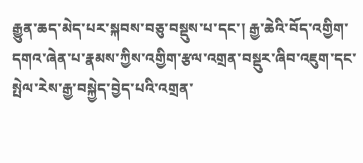རྒྱུན་ཆད་མེད་པར་སྐབས་བཅུ་བསྡུས་པ་དང་། རྒྱ་ཆེའི་བོད་འགྱིག་དགའ་ཞེན་པ་རྣམས་ཀྱིས་འགྱིག་རྩལ་འགྲན་བསྡུར་ཞིབ་འཇུག་དང་སྤེལ་རེས་རྒྱ་བསྐྱེད་བྱེད་པའི་འགྲན་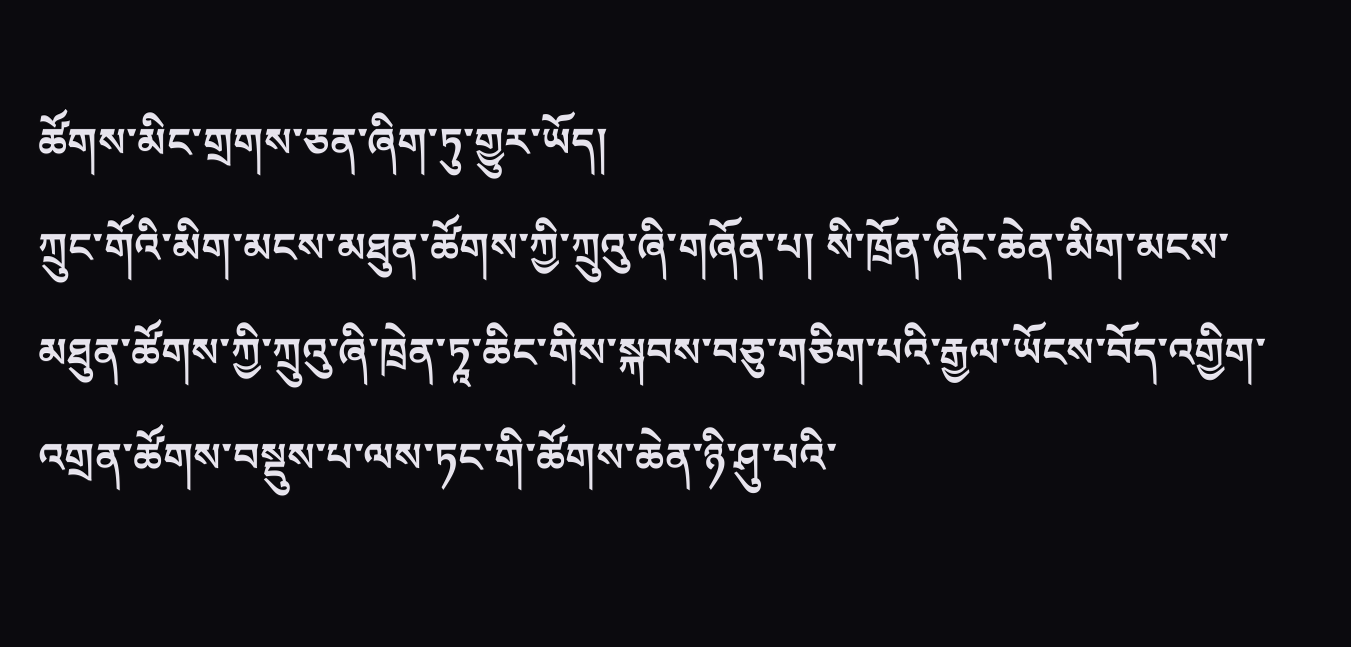ཚོགས་མིང་གྲགས་ཅན་ཞིག་ཏུ་གྱུར་ཡོད།
ཀྲུང་གོའི་མིག་མངས་མཐུན་ཚོགས་ཀྱི་ཀྲུའུ་ཞི་གཞོན་པ། སི་ཁྲོན་ཞིང་ཆེན་མིག་མངས་མཐུན་ཚོགས་ཀྱི་ཀྲུའུ་ཞི་ཁྲེན་ཏཱ་ཆིང་གིས་སྐབས་བཅུ་གཅིག་པའི་རྒྱལ་ཡོངས་བོད་འགྱིག་འགྲན་ཚོགས་བསྡུས་པ་ལས་ཏང་གི་ཚོགས་ཆེན་ཉི་ཤུ་པའི་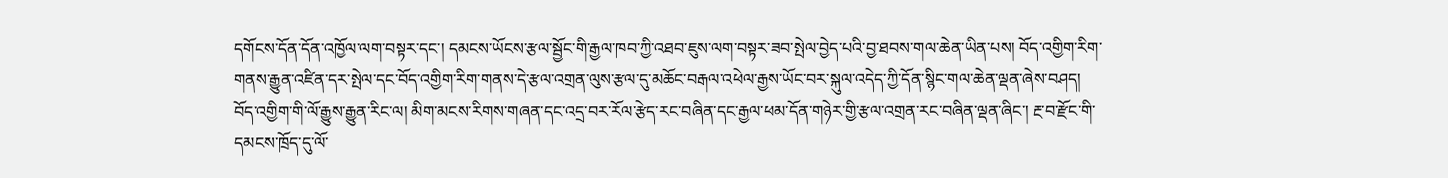དགོངས་དོན་དོན་འཁྱོལ་ལག་བསྟར་དང་། དམངས་ཡོངས་རྩལ་སྦྱོང་གི་རྒྱལ་ཁབ་ཀྱི་འཐབ་ཇུས་ལག་བསྟར་ཟབ་སྤེལ་བྱེད་པའི་བྱ་ཐབས་གལ་ཆེན་ཡིན་པས། བོད་འགྱིག་རིག་གནས་རྒྱུན་འཛིན་དར་སྤེལ་དང་བོད་འགྱིག་རིག་གནས་དེ་རྩལ་འགྲན་ལུས་རྩལ་དུ་མཆོང་བརྒལ་འཕེལ་རྒྱས་ཡོང་བར་སྐུལ་འདེད་ཀྱི་དོན་སྙིང་གལ་ཆེན་ལྡན་ཞེས་བཤད།
བོད་འགྱིག་གི་ལོ་རྒྱུས་རྒྱུན་རིང་ལ། མིག་མངས་རིགས་གཞན་དང་འདྲ་བར་རོལ་རྩེད་རང་བཞིན་དང་རྒྱལ་ཕམ་དོན་གཉེར་གྱི་རྩལ་འགྲན་རང་བཞིན་ལྡན་ཞིང་། རྔ་བ་རྫོང་གི་དམངས་ཁྲོད་དུ་ལོ་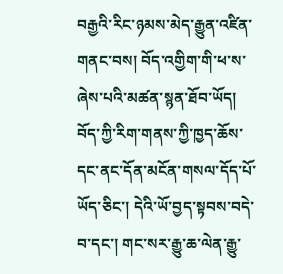བརྒྱའི་རིང་ཉམས་མེད་རྒྱུན་འཛིན་གནང་བས། བོད་འགྱིག་གི་ཕ་ས་ཞེས་པའི་མཚན་སྙན་ཐོབ་ཡོད། བོད་ཀྱི་རིག་གནས་ཀྱི་ཁྱད་ཆོས་དང་ནང་དོན་མངོན་གསལ་དོད་པོ་ཡོད་ཅིང་། དེའི་ཡོ་བྱད་སྟབས་བདེ་བ་དང་། གང་སར་རྒྱུ་ཆ་ལེན་རྒྱུ་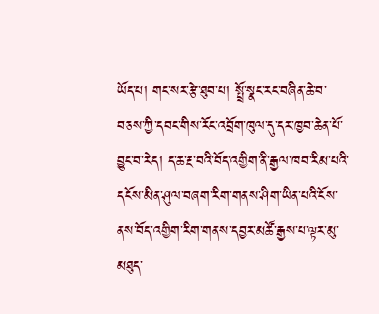ཡོད་པ། གང་སར་རྩེ་ཐུབ་པ། སྤྲོ་སྣང་རང་བཞིན་ཆེ་བ་བཅས་ཀྱི་དབང་གིས་རོང་འབྲོག་ཁུལ་དུ་དར་ཁྱབ་ཆེན་པོ་བྱུང་བ་རེད། ད་ཆ་རྔ་བའི་བོད་འགྱིག་ནི་རྒྱལ་ཁབ་རིམ་པའི་དངོས་མིན་ཤུལ་བཞག་རིག་གནས་ཤིག་ཡིན་པའི་ངོས་ནས་བོད་འགྱིག་རིག་གནས་དབྱར་མཚོ་རྒྱས་པ་ལྟར་མུ་མཐུད་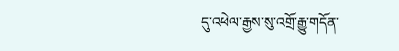དུ་འཕེལ་རྒྱས་སུ་འགྲོ་རྒྱུ་གདོན་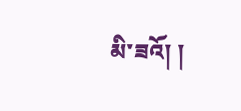མི་ཟའོ། །